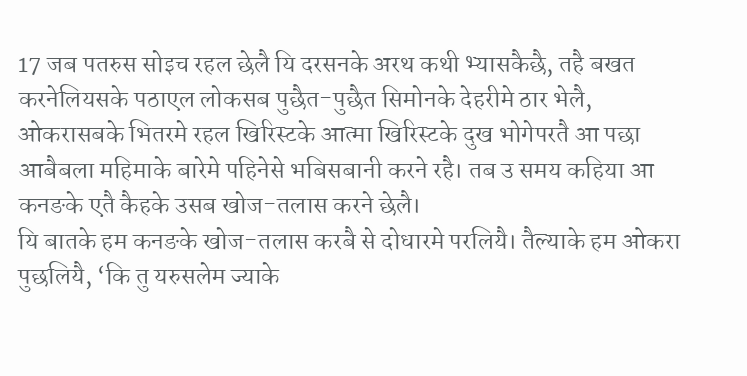17 जब पतरुस सोइच रहल छेलै यि दरसनके अरथ कथी भ्यासकैछै, तहै बखत करनेलियसके पठाएल लोकसब पुछैत-पुछैत सिमोनके देहरीमे ठार भेलै,
ओकरासबके भितरमे रहल खिरिस्टके आत्मा खिरिस्टके दुख भोगेपरतै आ पछा आबैबला महिमाके बारेमे पहिनेसे भबिसबानी करने रहै। तब उ समय कहिया आ कनङके एतै कैहके उसब खोज-तलास करने छेलै।
यि बातके हम कनङके खोज-तलास करबै से दोधारमे परलियै। तैल्याके हम ओकरा पुछलियै, ‘कि तु यरुसलेम ज्याके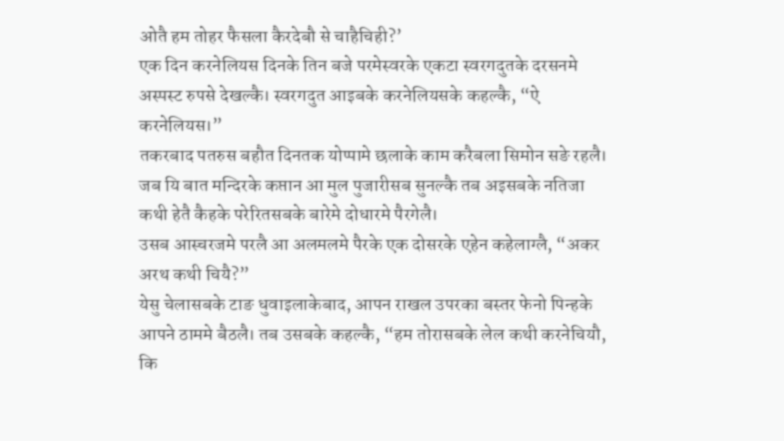ओतै हम तोहर फैसला कैरदेबौ से चाहैचिही?’
एक दिन करनेलियस दिनके तिन बजे परमेस्वरके एकटा स्वरगदुतके दरसनमे अस्पस्ट रुपसे देखल्कै। स्वरगदुत आइबके करनेलियसके कहल्कै, “ऐ करनेलियस।”
तकरबाद पतरुस बहौत दिनतक योप्पामे छलाके काम करैबला सिमोन सङे रहलै।
जब यि बात मन्दिरके कप्तान आ मुल पुजारीसब सुनल्कै तब अइसबके नतिजा कथी हेतै कैहके परेरितसबके बारेमे दोधारमे पैरगेलै।
उसब आस्चरजमे परलै आ अलमलमे पैरके एक दोसरके एहेन कहेलाग्लै, “अकर अरथ कथी चियै?”
येसु चेलासबके टाङ धुवाइलाकेबाद, आपन राखल उपरका बस्तर फेनो पिन्हके आपने ठाममे बैठलै। तब उसबके कहल्कै, “हम तोरासबके लेल कथी करनेचियौ, कि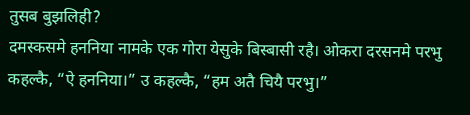तुसब बुझलिही?
दमस्कसमे हननिया नामके एक गोरा येसुके बिस्बासी रहै। ओकरा दरसनमे परभु कहल्कै, “ऐ हननिया।” उ कहल्कै, “हम अतै चियै परभु।”